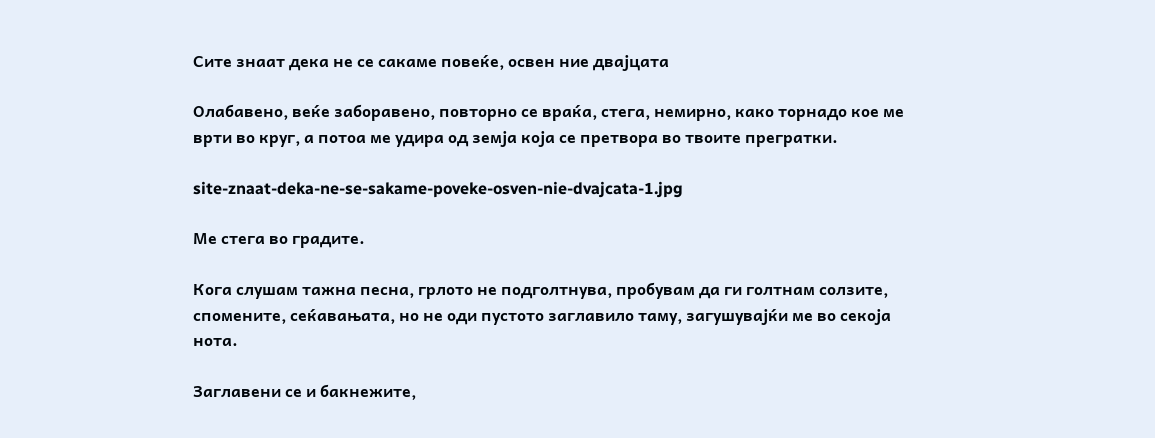Сите знаат дека не се сакаме повеќе, освен ние двајцата

Олабавено, веќе заборавено, повторно се враќа, стега, немирно, како торнадо кое ме врти во круг, а потоа ме удира од земја која се претвора во твоите прегратки.

site-znaat-deka-ne-se-sakame-poveke-osven-nie-dvajcata-1.jpg

Ме стега во градите.

Кога слушам тажна песна, грлото не подголтнува, пробувам да ги голтнам солзите, спомените, сеќавањата, но не оди пустото заглавило таму, загушувајќи ме во секоја нота.

Заглавени се и бакнежите,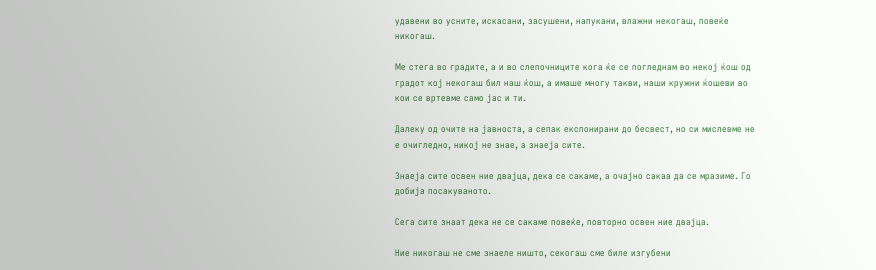удавени во усните, искасани, засушени, напукани, влажни некогаш, повеќе никогаш.

Ме стега во градите, а и во слепочниците кога ќе се погледнам во некој ќош од градот кој некогаш бил наш ќош, а имаше многу такви, наши кружни ќошеви во кои се вртевме само јас и ти.

Далеку од очите на јавноста, а сепак експонирани до бесвест, но си мислевме не е очигледно, никој не знае, а знаеја сите.

Знаеја сите освен ние двајца, дека се сакаме, а очајно сакаа да се мразиме. Го добија посакуваното.

Сега сите знаат дека не се сакаме повеќе, повторно освен ние двајца.

Ние никогаш не сме знаеле ништо, секогаш сме биле изгубени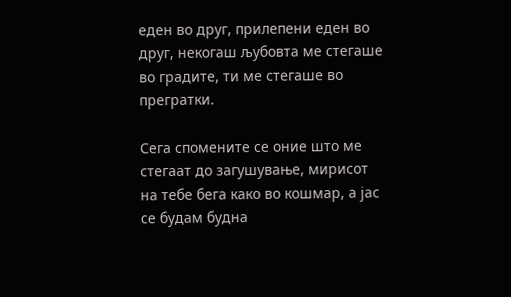еден во друг, прилепени еден во друг, некогаш љубовта ме стегаше во градите, ти ме стегаше во прегратки.

Сега спомените се оние што ме стегаат до загушување, мирисот на тебе бега како во кошмар, а јас се будам будна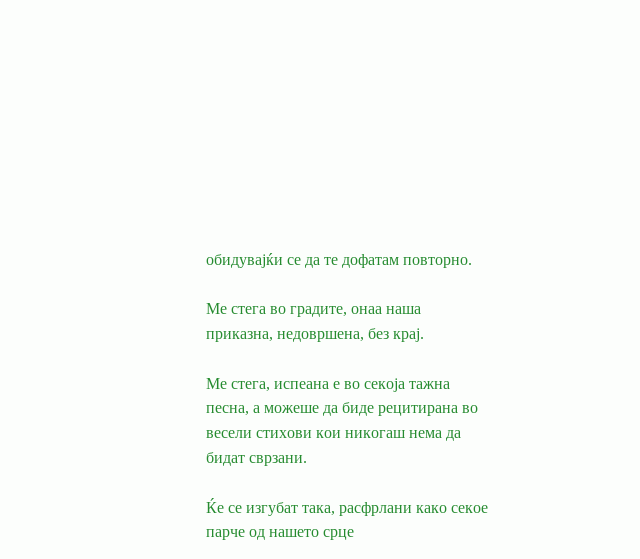обидувајќи се да те дофатам повторно.

Ме стега во градите, онаа наша приказна, недовршена, без крај.

Ме стега, испеана е во секоја тажна песна, а можеше да биде рецитирана во весели стихови кои никогаш нема да бидат сврзани.

Ќе се изгубат така, расфрлани како секое парче од нашето срце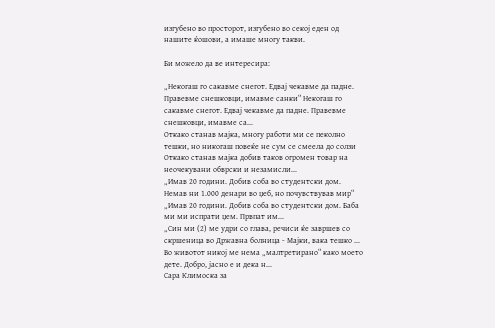изгубено во просторот, изгубено во секој еден од нашите ќошови, а имаше многу такви.

Би можело да ве интересира:

„Некогаш го сакавме снегот. Едвај чекавме да падне. Правевме снешковци, имавме санки“ Некогаш го сакавме снегот. Едвај чекавме да падне. Правевме снешковци, имавме са...
Откако станав мајка, многу работи ми се пеколно тешки, но никогаш повеќе не сум се смеела до солзи Откако станав мајка добив таков огромен товар на неочекувани обврски и незамисли...
„Имав 20 години. Добив соба во студентски дом. Немав ни 1.000 денари во џеб, но почувствував мир“ „Имав 20 години. Добив соба во студентски дом. Баба ми ми испрати џем. Првпат им...
„Син ми (2) ме удри со глава, речиси ќе завршев со скршеница во Државна болница - Мајки, вака тешко ... Во животот никој ме нема „малтретирано“ како моето дете. Добро, јасно е и дека н...
Сара Климоска за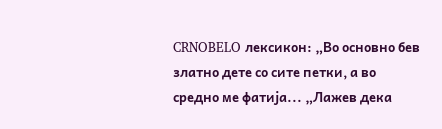CRNOBELO лексикон: „Во основно бев златно дете со сите петки, а во средно ме фатија... „Лажев дека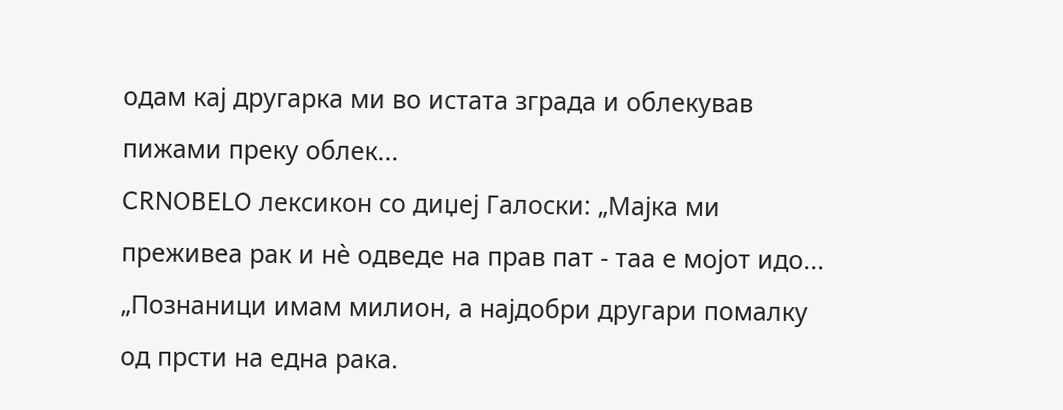одам кај другарка ми во истата зграда и облекував пижами преку облек...
CRNOBELO лексикон со диџеј Галоски: „Мајка ми преживеа рак и нè одведе на прав пат - таа е мојот идо... „Познаници имам милион, а најдобри другари помалку од прсти на една рака.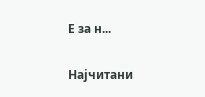Е за н...

Најчитани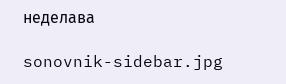неделава

sonovnik-sidebar.jpg